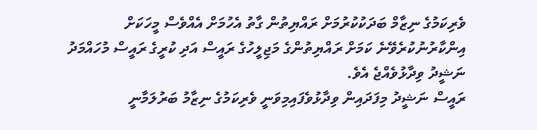ވެރިކަމުގެ ނިޒާމް ބަދަކުކުރުމަށް ރައްޔިތުން ގާތު އެހުމަށް އެއްވެސް މީހަކަށް އިންކާރުނުކުރެވޭނެ ކަމަށް ރައްޔިތުންގެ މަޖިލީހުގެ ރައީސް އަދި ކުރީގެ ރައީސް މުހައްމަދު ނަޝީދު ވިދާޅުވެއްޖެ އެވެ.
ރައީސް ނަޝީދު މިފަދައިން ވިދާޅުވެފައިމިވަނީ ވެރިކަމުގެ ނިޒާމު ބަރުލަމާނީ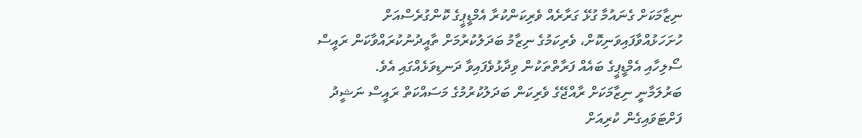ނިޒާމަކަށް ގެނައުމާ ގުޅޭ ގަރާރެއް ވެރިކަންކުރާ އެމްޑީޕީގެ ކޮންގުރެސްއަށް ހުށަހަޅުއްވާފައިވަނިކޮށް، ވެރިކަމުގެ ނިޒާމު ބަދަލުކުރުމަށް ތާއީދުނުކުރައްވާކަން ރައީސް ސޯލިހާއި އެމްޑީޕީގެ ބައެއް ފަރާތްތަކުން ވިދާޅުވެފައިވާ ދަނޑިވަޅެއްގައި އެވެ.
ބަރުލަމާނީ ނިޒާމަކަށް ރާއްޖޭގެ ވެރިކަން ބަދަލުކުރުމުގެ މަސައްކަތް ރައީސް ނަޝީދު ފަށްޓަވައިގެން ކުރިއަށް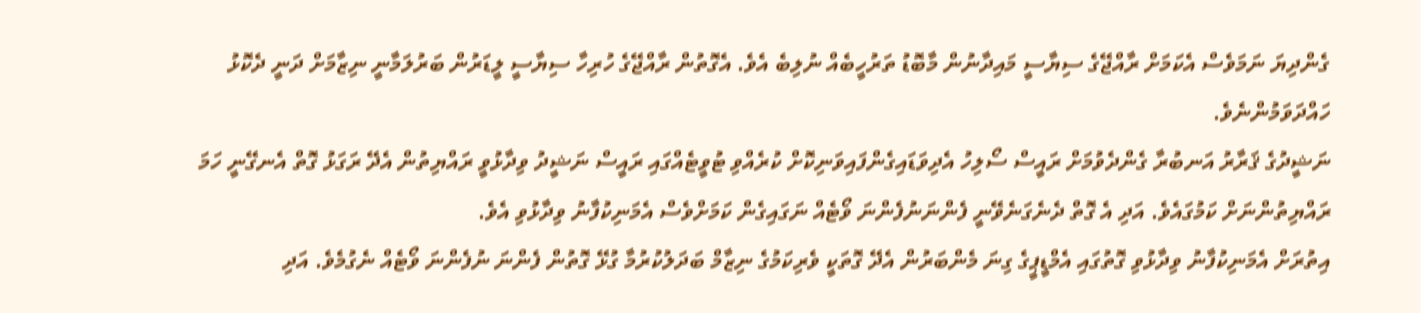ގެންދިޔަ ނަމަވެސް އެކަމަށް ރާއްޖޭގެ ސިޔާސީ މައިދާނުން މާބޮޑު ތަރުހީބެއް ނުލިބެ އެވެ. އެގޮތުން ރާއްޖޭގެ ހުރިހާ ސިޔާސީ ލީޑަރުން ބަރުލަމާނީ ނިޒާމަށް ދަނީ ދެކޮޅު ހައްދަވަމުންނެވެ.
ނަޝީދުގެ ޤަރާރު އަނބުރާ ގެންދެވުމަށް ރައީސް ސޯލިހު އެދިވަޑައިގެންފައިވަނިކޮށް ކުރެއްވި ޓުވީޓެއްގައި ރައީސް ނަޝީދު ވިދާޅުވީ ރައްޔިތުން އެދޭ ރަގަޅު ގޮތް އެނގޭނީ ހަމަ ރައްޔިތުންނަށް ކަމުގައެވެ. އަދި އެ ގޮތް ދެނެގަނެވޭނީ ފެންނަނުފެންނަ ވޯޓެއް ނަގައިގެން ކަމަށްވެސް އެމަނިކުފާނު ވިދާޅުވި އެވެ.
އިތުރަށް އެމަނިކުފާނު ވިދާޅުވި ގޮތުގައި އެމްޑީޕީގެ ގިނަ މެންބަރުން އެދޭ ގޮތަކީ ވެރިކަމުގެ ނިޒާމް ބަދަލުކުރުމާ ގުޅޭ ގޮތުން ފެންނަ ނުފެންނަ ވޯޓެއް ނެގުމެވެ. އަދި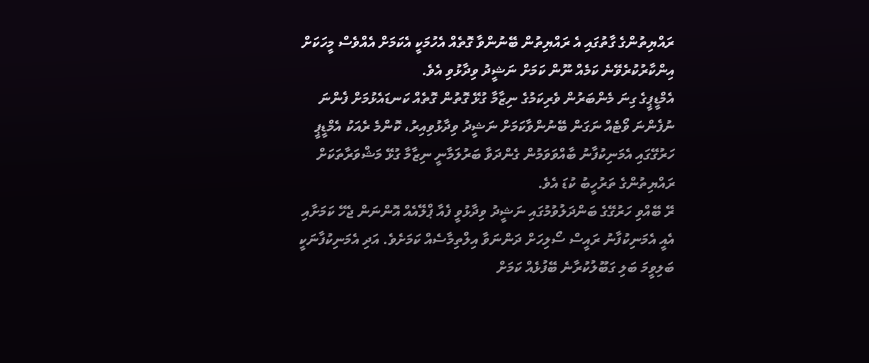ރައްޔިތުންގެ ގާތުގައި އެ ރައްޔިތުން ބޭނުންވާ ގޮތެއް އެހުމަކީ އެކަމަށް އެއްވެސް މީހަކަށް އިންކާރުކުރެވޭނެ ކަމެއް ނޫން ކަމަށް ނަޝީދު ވިދާޅުވި އެވެ.
އެމްޑީޕީގެ ގިނަ މެންބަރުން ވެރިކަމުގެ ނިޒާމާ ގުޅޭ ގޮތުން ގޮތެއް ކަނޑައެޅުމަށް ފެންނަ ނުފެންނަ ވޯޓެއް ނަގަން ބޭނުންވާކަމަށް ނަޝީދު ވިދާޅުވިއިރު، ކޮންމެ ރެއަކު އެމްޑީޕީ ހަރުގޭގައި އެމަނިކުފާނު ބާއްވަވަމުން ގެންދަވާ ބަރުލަމާނީ ނިޒާމާ ގުޅޭ މަޝްވަރާތަކަށް ރައްޔިތުންގެ ތަރުހީބު ކުޑަ އެވެ.
ރޭ ބޭއްވި ހަރުގޭގެ ބަންދަލުވުމުގައި ނަޝީދު ވިދާޅުވީ ފެއާ ޕްލޭއެއް އޮންނަން ޖެހޭ ކަމަށާއި އެއީ އެމަނިކުފާނު ރައީސް ސޯލިހަށް ދަންނަވާ އިލްތިމާސެއް ކަމަށެވެ. އަދި އެމަނިކުފާނަކީ ބަލިވީމަ ބަލި ގަބޫލުކުރާނެ ބޭފުޅެއް ކަމަށް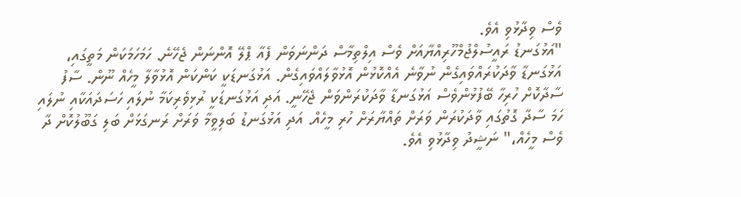ވެސް ވިދާޅުވި އެވެ.
"އަޅުގަނޑު ރައީސުލްޖުމްހޫރިއްޔާއަށް ވެސް އިލްތިމާސް ދަންނަވަން ފެއާ ޕްލޭ އޮންނަން ޖެހޭނެ. ހަމަހަމަކަން މަތީގައި، އަޅުގަނޑާ ވާދަކުރައްވައިގެން ނުވާނެ އެއްކޮޅުން އޮޅުވާލައްވައިގެން. އަޅުގަނޑަކީ ކަންކަން އޮޅުވާލާ މީހެއް ނޫން. ސާފު ސާދާކޮށް ހުރިހާ ބޭފުޅުންވެސް އަޅުގަނޑާ ވާދަކުރަންވަން ޖެހޭނީ. އަދި އަޅުގަނޑަކީ ރުޅިވެރިކަމާ ނުލައި ހަސަދައަކާއި ނުލައި ހަމަ ސާދާ ގޮތުގައި ވާދަކުރަން ވަރަށް ތައްޔާރަށް ހުރި މީހެއް. އަދި އަޅުގަނޑު ބަލިވީމާ ވަރަށް ރަނގަޅަށް ބަލި ގަބޫލުކޮށް ދާ ވެސް މީހެއް،" ނަޝީދު ވިދާޅުވި އެވެ.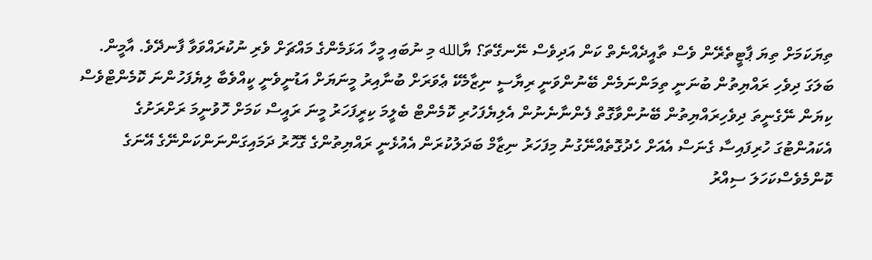ތިޔަކަމަށް ތިޔަ ޕާޓީތެރޭން ވެސް ތާއީދެއްނެތް ކަން އަދިވެސް ނޭނގޭތަ؟ ޔާالله މި ނުބައި މީހާ އަޅަމެންގެ މައްޗަށް ވެރި ނުކުރައްވަވާ ފާނދޭވެ. އާމީން.
ބަލަގަ ދިވެހި ރައްޔިތުން ބުނަނީ ތިމަންނަމެން ބޭނުންވަނީ ރިޔާސީ ނިޒާމެކޭ ޢެވަރަށް ބުނާއިރު މީނަޔަށް އަޑުނީވެނީ ކީއްވެބާ ލިޔެފަހުންނަ ކޮމެންޓްވެސް ކިޔަން ނޭގެނީތަ ދިވެހިރައްޔިތުން ބޭނުންވާގޮތް ފެންނާނެނުން އެލިޔެފަހުރި ކޮމެންޓް ބެލީމަ ކިރީފަހަރު މީނަ ރައީސް ކަމަށް ހޮވުނީމަ ރަށްރަށުގެ އެކައުންޓުގަ ހުރިފައިސާ ގެނަސް އެއަށް ހެދުގޮތެއްނޭގުނު މިފަހަރު ނިޒާމް ބަދަލުކުރަން އެއުޅެނީ ރައްޔިތުންގެ ގޮހޮރު ދަމައިގަންނަންކަންނޭގެ އޭނަގެ ކޮންމެވެސްކަހަލަ ސިއްރު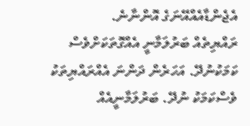އެޖެންޑާއެއްއޭނަގެ އޮންނާނެ.
ރައްޔިތެއް ބަރުލަމާނީ އެއްގޮތަކަށްވެސް ކަމަކުނުދޭ. އަހަރެން ދަންނަ އެއްރައްޔިތަކު ވެސްކަމަކު ނުދޭ. ބަރުލަމާނީއެއް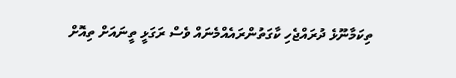ތިކަމާނޫޅެ ދުރައްޖެހި ކާގަތުންރައެއްމެނައް ވެސް ރަގަޅީ ތީނައަށް ތިއޮށް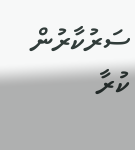ސަރުކާރުން ކުރާ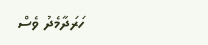ހަރަދާމެދު ވެސް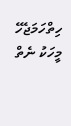ހިތްހަމަޖެހޭ މީހަކު ނެތް